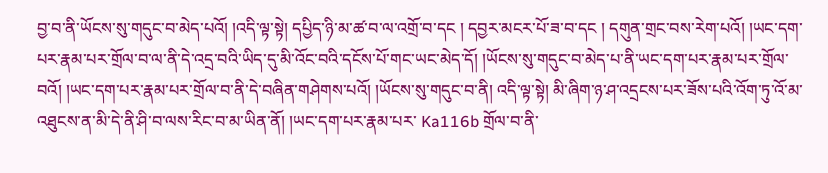བྱ་བ་ནི་ཡོངས་སུ་གདུང་བ་མེད་པའོ། །འདི་ལྟ་སྟེ། དཔྱིད་ཉི་མ་ཚ་བ་ལ་འགྲོ་བ་དང ། དབྱར་མངར་པོ་ཟ་བ་དང ། དགུན་གྲང་བས་རེག་པའོ། །ཡང་དག་པར་རྣམ་པར་གྲོལ་བ་ལ་ནི་དེ་འདྲ་བའི་ཡིད་དུ་མི་འོང་བའི་དངོས་པོ་གང་ཡང་མེད་དོ། །ཡོངས་སུ་གདུང་བ་མེད་པ་ནི་ཡང་དག་པར་རྣམ་པར་གྲོལ་བའོ། །ཡང་དག་པར་རྣམ་པར་གྲོལ་བ་ནི་དེ་བཞིན་གཤེགས་པའོ། །ཡོངས་སུ་གདུང་བ་ནི། འདི་ལྟ་སྟེ། མི་ཞིག་ཉ་ཤ་འདྲངས་པར་ཟོས་པའི་འོག་ཏུ་འོ་མ་འཐུངས་ན་མི་དེ་ནི་ཤི་བ་ལས་རིང་བ་མ་ཡིན་ནོ། །ཡང་དག་པར་རྣམ་པར་ Ka116b གྲོལ་བ་ནི་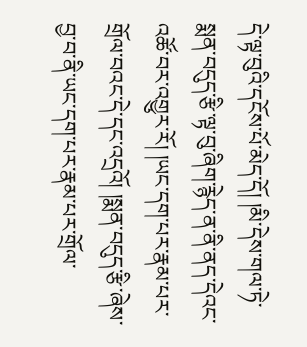དེ་ལྟ་བུའི་དངོས་པོ་མེད་དོ། །མི་དེས་གལ་ཏེ་སྨན་བདུད་རྩི་ལྟ་བུ་ཞིག་རྙེད་ན་ནི་ནད་དེའང་འཚོ་བར་འགྱུར་རོ། །ཡང་དག་པར་རྣམ་པར་གྲོལ་བའང་དེ་དང་འདྲའོ། །སྨན་བདུད་རྩི་ཞེས་བྱ་བ་ནི་ཡང་དག་པར་རྣམ་པར་གྲོལ་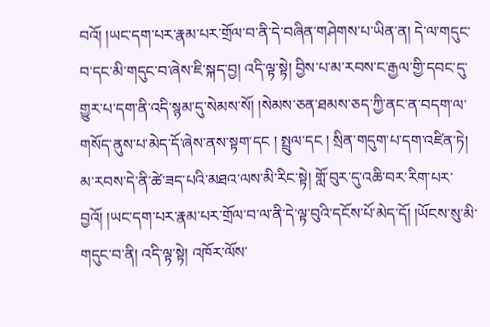བའོ། །ཡང་དག་པར་རྣམ་པར་གྲོལ་བ་ནི་དེ་བཞིན་གཤེགས་པ་ཡིན་ན། དེ་ལ་གདུང་བ་དང་མི་གདུང་བ་ཞེས་ཇི་སྐད་བྱ། འདི་ལྟ་སྟེ། བྱིས་པ་མ་རབས་ང་རྒྱལ་གྱི་དབང་དུ་གྱུར་པ་དག་ནི་འདི་སྙམ་དུ་སེམས་སོ། །སེམས་ཅན་ཐམས་ཅད་ཀྱི་ནང་ན་བདག་ལ་གསོད་ནུས་པ་མེད་དོ་ཞེས་ནས་སྟག་དང ། སྤྲུལ་དང ། སྲིན་གདུག་པ་དག་འཛིན་ཏེ། མ་རབས་དེ་ནི་ཚེ་ཟད་པའི་མཐའ་ལས་མི་རིང་སྟེ། གློ་བུར་དུ་འཆི་བར་རིག་པར་བྱའོ། །ཡང་དག་པར་རྣམ་པར་གྲོལ་བ་ལ་ནི་དེ་ལྟ་བུའི་དངོས་པོ་མེད་དོ། །ཡོངས་སུ་མི་གདུང་བ་ནི། འདི་ལྟ་སྟེ། འཁོར་ལོས་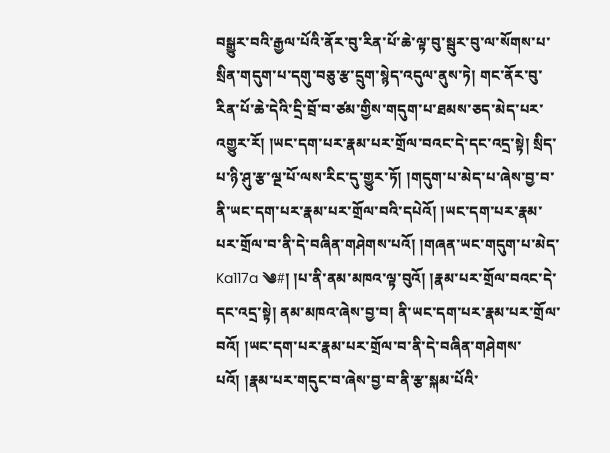བསྒྱུར་བའི་རྒྱལ་པོའི་ནོར་བུ་རིན་པོ་ཆེ་ལྟ་བུ་སྦུར་བུ་ལ་སོགས་པ་སྲིན་གདུག་པ་དགུ་བཅུ་རྩ་དྲུག་སྙེད་འདུལ་ནུས་ཏེ། གང་ནོར་བུ་རིན་པོ་ཆེ་དེའི་དྲི་བྲོ་བ་ཙམ་གྱིས་གདུག་པ་ཐམས་ཅད་མེད་པར་འགྱུར་རོ། །ཡང་དག་པར་རྣམ་པར་གྲོལ་བའང་དེ་དང་འདྲ་སྟེ། སྲིད་པ་ཉི་ཤུ་རྩ་ལྔ་པོ་ལས་རིང་དུ་གྱུར་ཏོ། །གདུག་པ་མེད་པ་ཞེས་བྱ་བ་ནི་ཡང་དག་པར་རྣམ་པར་གྲོལ་བའི་དཔེའོ། །ཡང་དག་པར་རྣམ་པར་གྲོལ་བ་ནི་དེ་བཞིན་གཤེགས་པའོ། །གཞན་ཡང་གདུག་པ་མེད་ Ka117a ༄#། །པ་ནི་ནམ་མཁའ་ལྟ་བུའོ། །རྣམ་པར་གྲོལ་བའང་དེ་དང་འདྲ་སྟེ། ནམ་མཁའ་ཞེས་བྱ་བ། ནི་ཡང་དག་པར་རྣམ་པར་གྲོལ་བའོ། །ཡང་དག་པར་རྣམ་པར་གྲོལ་བ་ནི་དེ་བཞིན་གཤེགས་པའོ། །རྣམ་པར་གདུང་བ་ཞེས་བྱ་བ་ནི་རྩ་སྐམ་པོའི་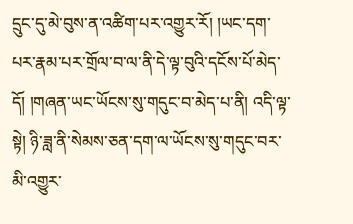དྲུང་དུ་མེ་བུས་ན་འཚིག་པར་འགྱུར་རོ། །ཡང་དག་པར་རྣམ་པར་གྲོལ་བ་ལ་ནི་དེ་ལྟ་བུའི་དངོས་པོ་མེད་དོ། །གཞན་ཡང་ཡོངས་སུ་གདུང་བ་མེད་པ་ནི། འདི་ལྟ་སྟེ། ཉི་ཟླ་ནི་སེམས་ཅན་དག་ལ་ཡོངས་སུ་གདུང་བར་མི་འགྱུར་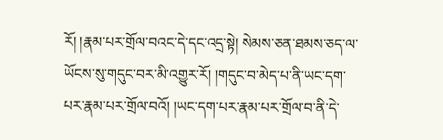རོ། །རྣམ་པར་གྲོལ་བའང་དེ་དང་འདྲ་སྟེ། སེམས་ཅན་ཐམས་ཅད་ལ་ཡོངས་སུ་གདུང་བར་མི་འགྱུར་རོ། །གདུང་བ་མེད་པ་ནི་ཡང་དག་པར་རྣམ་པར་གྲོལ་བའོ། །ཡང་དག་པར་རྣམ་པར་གྲོལ་བ་ནི་དེ་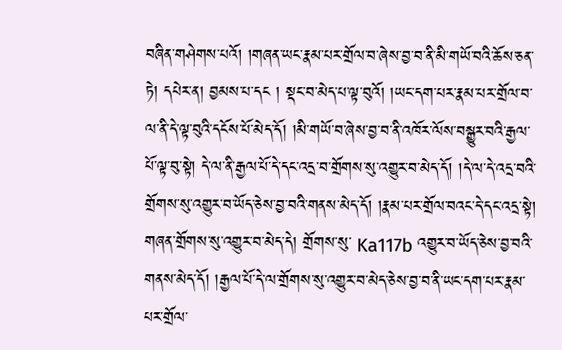བཞིན་གཤེགས་པའོ། །གཞན་ཡང་རྣམ་པར་གྲོལ་བ་ཞེས་བྱ་བ་ནི་མི་གཡོ་བའི་ཆོས་ཅན་ཏེ། དཔེར་ན། བྱམས་པ་དང ། སྡང་བ་མེད་པ་ལྟ་བུའོ། །ཡང་དག་པར་རྣམ་པར་གྲོལ་བ་ལ་ནི་དེ་ལྟ་བུའི་དངོས་པོ་མེད་དོ། །མི་གཡོ་བ་ཞེས་བྱ་བ་ནི་འཁོར་ལོས་བསྒྱུར་བའི་རྒྱལ་པོ་ལྟ་བུ་སྟེ། དེ་ལ་ནི་རྒྱལ་པོ་དེ་དང་འདྲ་བ་གྲོགས་སུ་འགྱུར་བ་མེད་དོ། །དེ་ལ་དེ་འདྲ་བའི་གྲོགས་སུ་འགྱུར་བ་ཡོད་ཅེས་བྱ་བའི་གནས་མེད་དོ། །རྣམ་པར་གྲོལ་བའང་དེ་དང་འདྲ་སྟེ། གཞན་གྲོགས་སུ་འགྱུར་བ་མེད་དེ། གྲོགས་སུ་ Ka117b འགྱུར་བ་ཡོད་ཅེས་བྱ་བའི་གནས་མེད་དོ། །རྒྱལ་པོ་དེ་ལ་གྲོགས་སུ་འགྱུར་བ་མེད་ཅེས་བྱ་བ་ནི་ཡང་དག་པར་རྣམ་པར་གྲོལ་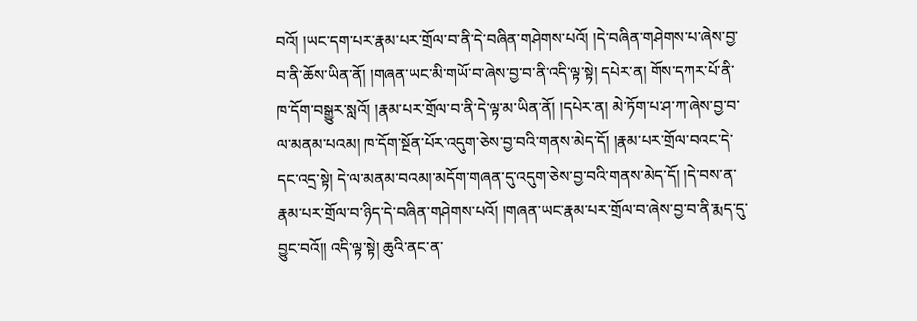བའོ། །ཡང་དག་པར་རྣམ་པར་གྲོལ་བ་ནི་དེ་བཞིན་གཤེགས་པའོ། །དེ་བཞིན་གཤེགས་པ་ཞེས་བྱ་བ་ནི་ཆོས་ཡིན་ནོ། །གཞན་ཡང་མི་གཡོ་བ་ཞེས་བྱ་བ་ནི་འདི་ལྟ་སྟེ། དཔེར་ན། གོས་དཀར་པོ་ནི་ཁ་དོག་བསྒྱུར་སླའོ། །རྣམ་པར་གྲོལ་བ་ནི་དེ་ལྟ་མ་ཡིན་ནོ། །དཔེར་ན། མེ་ཏོག་པ་ཤ་ཀ་ཞེས་བྱ་བ་ལ་མནམ་པའམ། ཁ་དོག་སྔོན་པོར་འདུག་ཅེས་བྱ་བའི་གནས་མེད་དོ། །རྣམ་པར་གྲོལ་བའང་དེ་དང་འདྲ་སྟེ། དེ་ལ་མནམ་བའམ།་མདོག་གཞན་དུ་འདུག་ཅེས་བྱ་བའི་གནས་མེད་དོ། །དེ་བས་ན་རྣམ་པར་གྲོལ་བ་ཉིད་དེ་བཞིན་གཤེགས་པའོ། །གཞན་ཡང་རྣམ་པར་གྲོལ་བ་ཞེས་བྱ་བ་ནི་རྨད་དུ་བྱུང་བའོ།། འདི་ལྟ་སྟེ། ཆུའི་ནང་ན་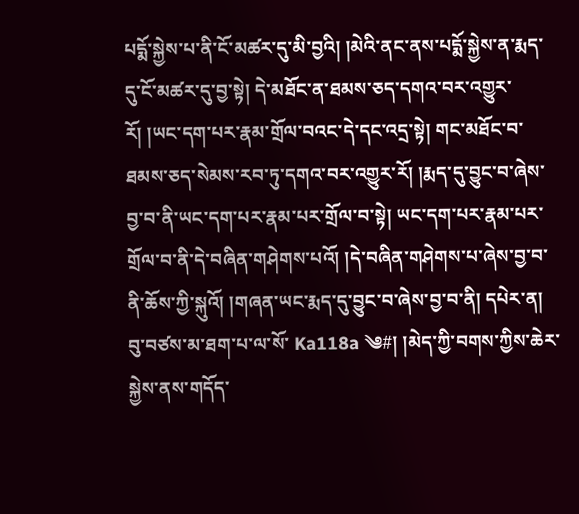པདྨོ་སྐྱེས་པ་ནི་ངོ་མཚར་དུ་མི་བྱའི། །མེའི་ནང་ནས་པདྨོ་སྐྱེས་ན་རྨད་དུ་ངོ་མཚར་དུ་བྱ་སྟེ། དེ་མཐོང་ན་ཐམས་ཅད་དགའ་བར་འགྱུར་རོ། །ཡང་དག་པར་རྣམ་གྲོལ་བའང་དེ་དང་འདྲ་སྟེ། གང་མཐོང་བ་ཐམས་ཅད་སེམས་རབ་ཏུ་དགའ་བར་འགྱུར་རོ། །རྨད་དུ་བྱུང་བ་ཞེས་བྱ་བ་ནི་ཡང་དག་པར་རྣམ་པར་གྲོལ་བ་སྟེ། ཡང་དག་པར་རྣམ་པར་གྲོལ་བ་ནི་དེ་བཞིན་གཤེགས་པའོ། །དེ་བཞིན་གཤེགས་པ་ཞེས་བྱ་བ་ནི་ཆོས་ཀྱི་སྐུའོ། །གཞན་ཡང་རྨད་དུ་བྱུང་བ་ཞེས་བྱ་བ་ནི། དཔེར་ན། བུ་བཙས་མ་ཐག་པ་ལ་སོ་ Ka118a ༄#། །མེད་ཀྱི་བགས་ཀྱིས་ཆེར་སྐྱེས་ནས་གདོད་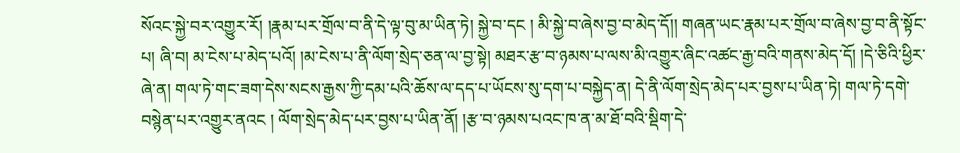སོའང་སྐྱེ་བར་འགྱུར་རོ། །རྣམ་པར་གྲོལ་བ་ནི་དེ་ལྟ་བུ་མ་ཡིན་ཏེ། སྐྱེ་བ་དང ། མི་སྐྱེ་བ་ཞེས་བྱ་བ་མེད་དོ།། གཞན་ཡང་རྣམ་པར་གྲོལ་བ་ཞེས་བྱ་བ་ནི་སྟོང་པ། ཞི་བ། མ་ངེས་པ་མེད་པའོ། །མ་ངེས་པ་ནི་ལོག་སྲེད་ཅན་ལ་བྱ་སྟེ། མཐར་རྩ་བ་ཉམས་པ་ལས་མི་འགྱུར་ཞིང་འཚང་རྒྱ་བའི་གནས་མེད་དོ། །དེ་ཅིའི་ཕྱིར་ཞེ་ན། གལ་ཏེ་གང་ཟག་དེས་སངས་རྒྱས་ཀྱི་དམ་པའི་ཆོས་ལ་དད་པ་ཡོངས་སུ་དག་པ་བསྐྱེད་ན། དེ་ནི་ལོག་སྲེད་མེད་པར་བྱས་པ་ཡིན་ཏེ། གལ་ཏེ་དགེ་བསྙེན་པར་འགྱུར་ནའང ། ལོག་སྲེད་མེད་པར་བྱས་པ་ཡིན་ནོ། །རྩ་བ་ཉམས་པའང་ཁ་ན་མ་ཐོ་བའི་སྡིག་དེ་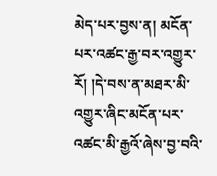མེད་པར་བྱས་ན། མངོན་པར་འཚང་རྒྱ་བར་འགྱུར་རོ། །དེ་བས་ན་མཐར་མི་འགྱུར་ཞིང་མངོན་པར་འཚང་མི་རྒྱའོ་ཞེས་བྱ་བའི་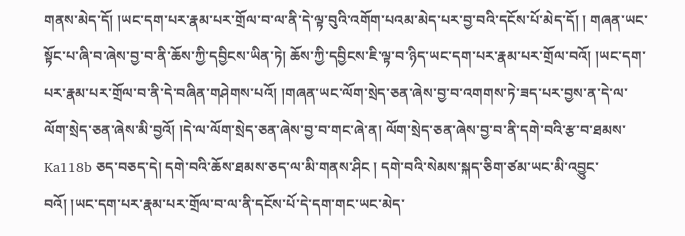གནས་མེད་དོ། །ཡང་དག་པར་རྣམ་པར་གྲོལ་བ་ལ་ནི་དེ་ལྟ་བུའི་འགོག་པའམ་མེད་པར་བྱ་བའི་དངོས་པོ་མེད་དོ། ། གཞན་ཡང་སྟོང་པ་ཞི་བ་ཞེས་བྱ་བ་ནི་ཆོས་ཀྱི་དབྱིངས་ཡིན་ཏེ། ཆོས་ཀྱི་དབྱིངས་ཇི་ལྟ་བ་ཉིད་ཡང་དག་པར་རྣམ་པར་གྲོལ་བའོ། །ཡང་དག་པར་རྣམ་པར་གྲོལ་བ་ནི་དེ་བཞིན་གཤེགས་པའོ། །གཞན་ཡང་ལོག་སྲེད་ཅན་ཞེས་བྱ་བ་འགགས་ཏེ་ཟད་པར་བྱས་ན་དེ་ལ་ལོག་སྲེད་ཅན་ཞེས་མི་བྱའོ། །དེ་ལ་ལོག་སྲེད་ཅན་ཞེས་བྱ་བ་གང་ཞེ་ན། ལོག་སྲེད་ཅན་ཞེས་བྱ་བ་ནི་དགེ་བའི་རྩ་བ་ཐམས་ Ka118b ཅད་བཅད་དེ། དགེ་བའི་ཆོས་ཐམས་ཅད་ལ་མི་གནས་ཤིང ། དགེ་བའི་སེམས་སྐད་ཅིག་ཙམ་ཡང་མི་འབྱུང་བའོ། །ཡང་དག་པར་རྣམ་པར་གྲོལ་བ་ལ་ནི་དངོས་པོ་དེ་དག་གང་ཡང་མེད་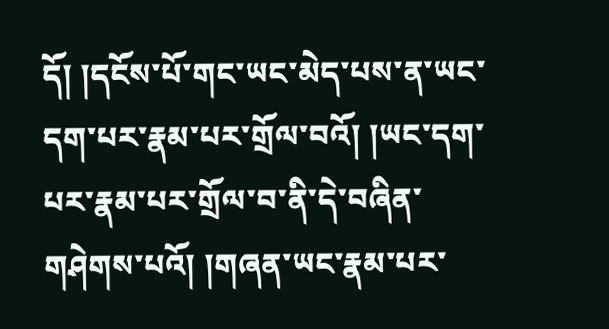དོ། །དངོས་པོ་གང་ཡང་མེད་པས་ན་ཡང་དག་པར་རྣམ་པར་གྲོལ་བའོ། །ཡང་དག་པར་རྣམ་པར་གྲོལ་བ་ནི་དེ་བཞིན་གཤེགས་པའོ། །གཞན་ཡང་རྣམ་པར་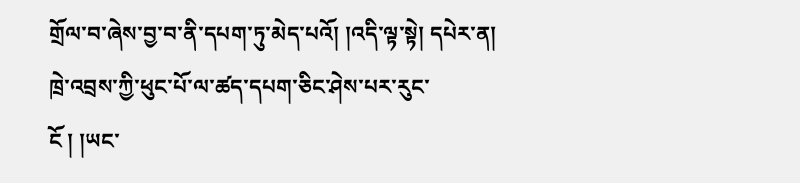གྲོལ་བ་ཞེས་བྱ་བ་ནི་དཔག་ཏུ་མེད་པའོ། །འདི་ལྟ་སྟེ། དཔེར་ན། ཁྲེ་འབྲས་ཀྱི་ཕུང་པོ་ལ་ཚད་དཔག་ཅིང་ཤེས་པར་རུང་ངོ ། །ཡང་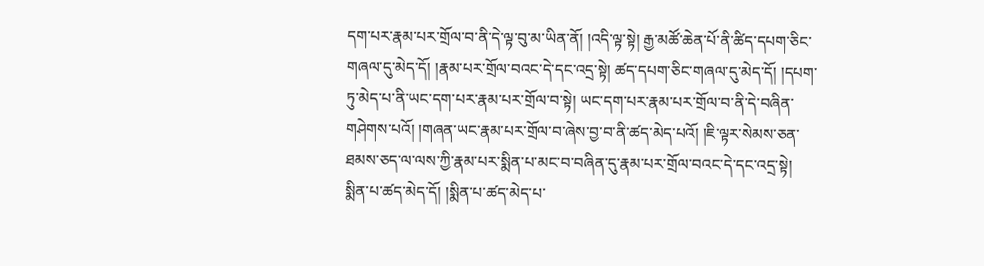དག་པར་རྣམ་པར་གྲོལ་བ་ནི་དེ་ལྟ་བུ་མ་ཡིན་ནོ། །འདི་ལྟ་སྟེ། རྒྱ་མཚོ་ཆེན་པོ་ནི་ཚིད་དཔག་ཅིང་གཞལ་དུ་མེད་དོ། །རྣམ་པར་གྲོལ་བའང་དེ་དང་འདྲ་སྟེ། ཚད་དཔག་ཅིང་གཞལ་དུ་མེད་དོ། །དཔག་ཏུ་མེད་པ་ནི་ཡང་དག་པར་རྣམ་པར་གྲོལ་བ་སྟེ། ཡང་དག་པར་རྣམ་པར་གྲོལ་བ་ནི་དེ་བཞིན་གཤེགས་པའོ། །གཞན་ཡང་རྣམ་པར་གྲོལ་བ་ཞེས་བྱ་བ་ནི་ཚད་མེད་པའོ། །ཇི་ལྟར་སེམས་ཅན་ཐམས་ཅད་ལ་ལས་ཀྱི་རྣམ་པར་སྨིན་པ་མང་བ་བཞིན་དུ་རྣམ་པར་གྲོལ་བའང་དེ་དང་འདྲ་སྟེ། སྨིན་པ་ཚད་མེད་དོ། །སྨིན་པ་ཚད་མེད་པ་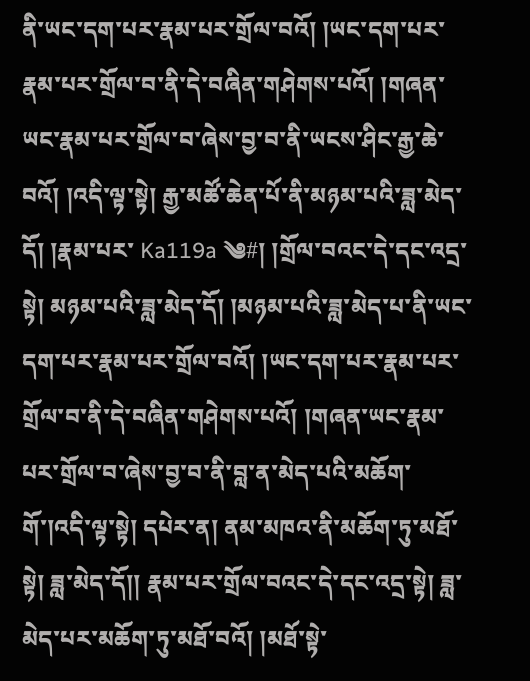ནི་ཡང་དག་པར་རྣམ་པར་གྲོལ་བའོ། །ཡང་དག་པར་རྣམ་པར་གྲོལ་བ་ནི་དེ་བཞིན་གཤེགས་པའོ། །གཞན་ཡང་རྣམ་པར་གྲོལ་བ་ཞེས་བྱ་བ་ནི་ཡངས་ཤིང་རྒྱ་ཆེ་བའོ། །འདི་ལྟ་སྟེ། རྒྱ་མཚོ་ཆེན་པོ་ནི་མཉམ་པའི་ཟླ་མེད་དོ། །རྣམ་པར་ Ka119a ༄#། །གྲོལ་བའང་དེ་དང་འདྲ་སྟེ། མཉམ་པའི་ཟླ་མེད་དོ། །མཉམ་པའི་ཟླ་མེད་པ་ནི་ཡང་དག་པར་རྣམ་པར་གྲོལ་བའོ། །ཡང་དག་པར་རྣམ་པར་གྲོལ་བ་ནི་དེ་བཞིན་གཤེགས་པའོ། །གཞན་ཡང་རྣམ་པར་གྲོལ་བ་ཞེས་བྱ་བ་ནི་བླ་ན་མེད་པའི་མཆོག་གོ་།འདི་ལྟ་སྟེ། དཔེར་ན། ནམ་མཁའ་ནི་མཆོག་ཏུ་མཐོ་སྟེ། ཟླ་མེད་དོ།། རྣམ་པར་གྲོལ་བའང་དེ་དང་འདྲ་སྟེ། ཟླ་མེད་པར་མཆོག་ཏུ་མཐོ་བའོ། །མཐོ་སྟེ་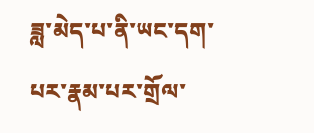ཟླ་མེད་པ་ནི་ཡང་དག་པར་རྣམ་པར་གྲོལ་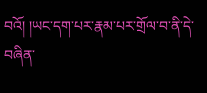བའོ། །ཡང་དག་པར་རྣམ་པར་གྲོལ་བ་ནི་དེ་བཞིན་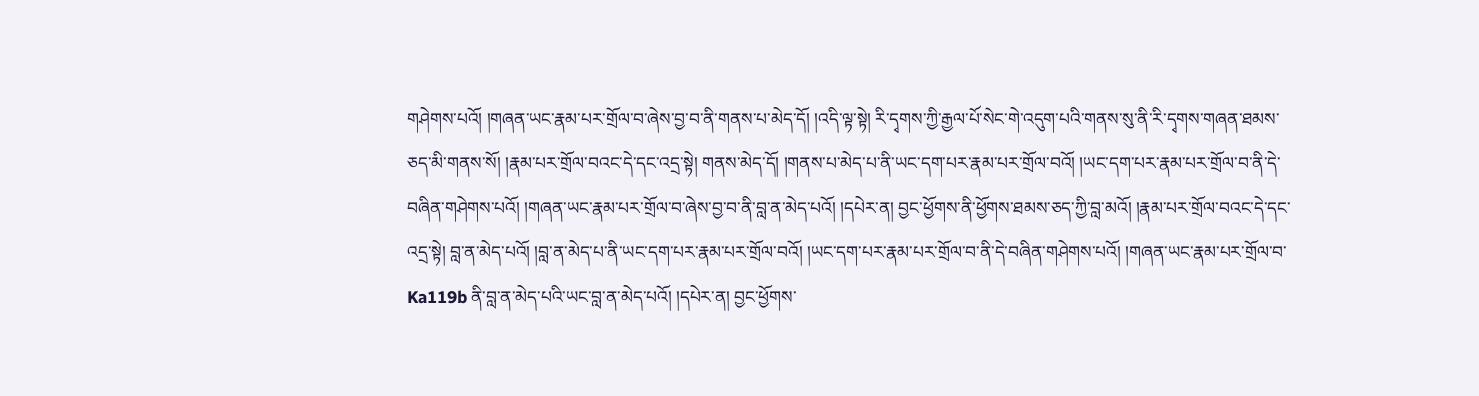གཤེགས་པའོ། །གཞན་ཡང་རྣམ་པར་གྲོལ་བ་ཞེས་བྱ་བ་ནི་གནས་པ་མེད་དོ། །འདི་ལྟ་སྟེ། རི་དྭགས་ཀྱི་རྒྱལ་པོ་སེང་གེ་འདུག་པའི་གནས་སུ་ནི་རི་དྭགས་གཞན་ཐམས་ཅད་མི་གནས་སོ། །རྣམ་པར་གྲོལ་བའང་དེ་དང་འདྲ་སྟེ། གནས་མེད་དོ། །གནས་པ་མེད་པ་ནི་ཡང་དག་པར་རྣམ་པར་གྲོལ་བའོ། །ཡང་དག་པར་རྣམ་པར་གྲོལ་བ་ནི་དེ་བཞིན་གཤེགས་པའོ། །གཞན་ཡང་རྣམ་པར་གྲོལ་བ་ཞེས་བྱ་བ་ནི་བླ་ན་མེད་པའོ། །དཔེར་ན། བྱང་ཕྱོགས་ནི་ཕྱོགས་ཐམས་ཅད་ཀྱི་བླ་མའོ། །རྣམ་པར་གྲོལ་བའང་དེ་དང་འདྲ་སྟེ། བླ་ན་མེད་པའོ། །བླ་ན་མེད་པ་ནི་ཡང་དག་པར་རྣམ་པར་གྲོལ་བའོ། །ཡང་དག་པར་རྣམ་པར་གྲོལ་བ་ནི་དེ་བཞིན་གཤེགས་པའོ། །གཞན་ཡང་རྣམ་པར་གྲོལ་བ་ Ka119b ནི་བླ་ན་མེད་པའི་ཡང་བླ་ན་མེད་པའོ། །དཔེར་ན། བྱང་ཕྱོགས་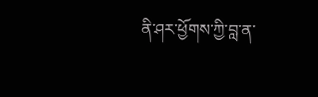ནི་ཤར་ཕྱོགས་ཀྱི་བླ་ན་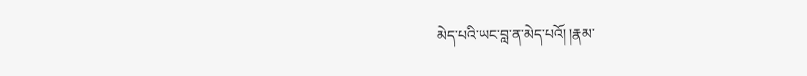མེད་པའི་ཡང་བླ་ན་མེད་པའོ། །རྣམ་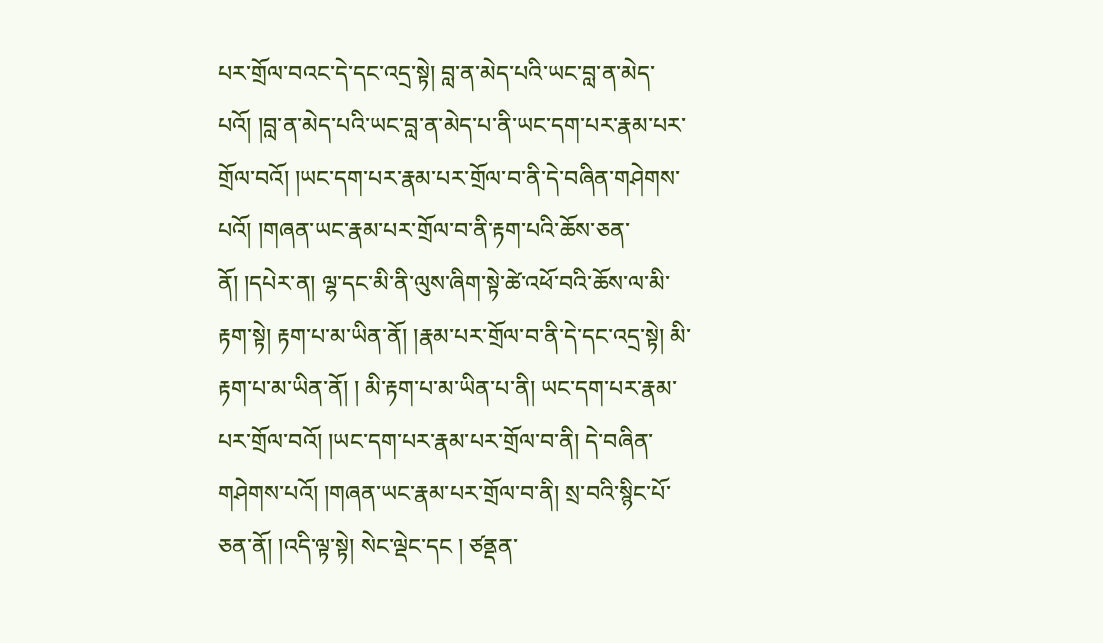པར་གྲོལ་བའང་དེ་དང་འདྲ་སྟེ། བླ་ན་མེད་པའི་ཡང་བླ་ན་མེད་པའོ། །བླ་ན་མེད་པའི་ཡང་བླ་ན་མེད་པ་ནི་ཡང་དག་པར་རྣམ་པར་གྲོལ་བའོ། །ཡང་དག་པར་རྣམ་པར་གྲོལ་བ་ནི་དེ་བཞིན་གཤེགས་པའོ། །གཞན་ཡང་རྣམ་པར་གྲོལ་བ་ནི་རྟག་པའི་ཆོས་ཅན་ནོ། །དཔེར་ན། ལྷ་དང་མི་ནི་ལུས་ཞིག་སྟེ་ཚེ་འཕོ་བའི་ཆོས་ལ་མི་རྟག་སྟེ། རྟག་པ་མ་ཡིན་ནོ། །རྣམ་པར་གྲོལ་བ་ནི་དེ་དང་འདྲ་སྟེ། མི་རྟག་པ་མ་ཡིན་ནོ། ། མི་རྟག་པ་མ་ཡིན་པ་ནི། ཡང་དག་པར་རྣམ་པར་གྲོལ་བའོ། །ཡང་དག་པར་རྣམ་པར་གྲོལ་བ་ནི། དེ་བཞིན་གཤེགས་པའོ། །གཞན་ཡང་རྣམ་པར་གྲོལ་བ་ནི། སྲ་བའི་སྙིང་པོ་ཅན་ནོ། །འདི་ལྟ་སྟེ། སེང་ལྡེང་དང ། ཙནྡན་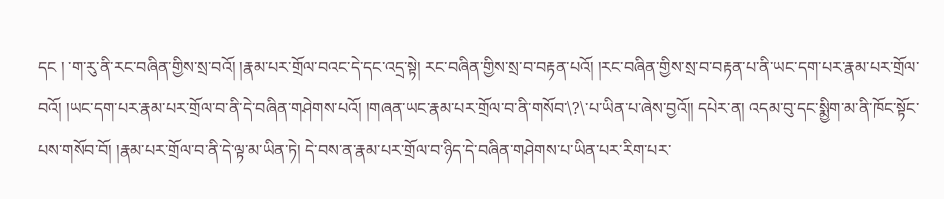དང ། ་ག་རུ་ནི་རང་བཞིན་གྱིས་སྲ་བའོ། །རྣམ་པར་གྲོལ་བའང་དེ་དང་འདྲ་སྟེ། རང་བཞིན་གྱིས་སྲ་བ་བརྟན་པའོ། །རང་བཞིན་གྱིས་སྲ་བ་བརྟན་པ་ནི་ཡང་དག་པར་རྣམ་པར་གྲོལ་བའོ། །ཡང་དག་པར་རྣམ་པར་གྲོལ་བ་ནི་དེ་བཞིན་གཤེགས་པའོ། །གཞན་ཡང་རྣམ་པར་གྲོལ་བ་ནི་གསོབ་\?\་པ་ཡིན་པ་ཞེས་བྱའོ།། དཔེར་ན། འདམ་བུ་དང་སྨྱིག་མ་ནི་ཁོང་སྟོང་པས་གསོབ་བོ། །རྣམ་པར་གྲོལ་བ་ནི་དེ་ལྟ་མ་ཡིན་ཏེ། དེ་བས་ན་རྣམ་པར་གྲོལ་བ་ཉིད་དེ་བཞིན་གཤེགས་པ་ཡིན་པར་རིག་པར་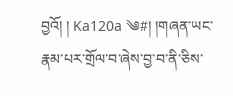བྱའོ། ། Ka120a ༄#། །གཞན་ཡང་རྣམ་པར་གྲོལ་བ་ཞེས་བྱ་བ་ནི་ཅིས་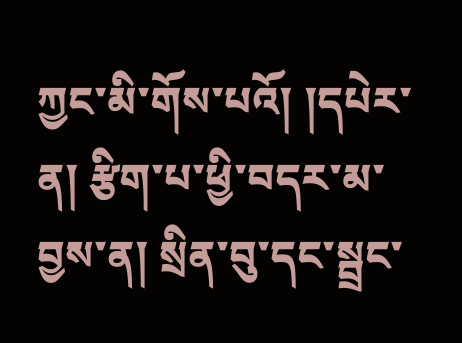ཀྱང་མི་གོས་པའོ། །དཔེར་ན། རྩིག་པ་ཕྱི་བདར་མ་བྱས་ན། སྲིན་བུ་དང་སྦྲང་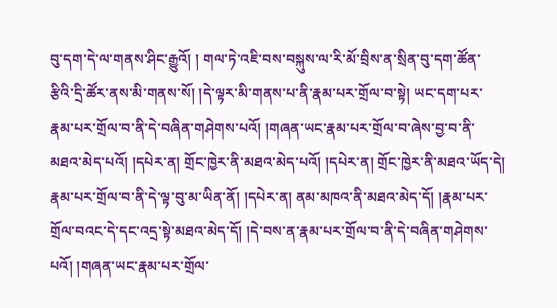བུ་དག་དེ་ལ་གནས་ཤིང་རྒྱུའོ། ། གལ་ཏེ་འཇི་བས་བསྐུས་ལ་རི་མོ་བྲིས་ན་སྲིན་བུ་དག་ཚོན་རྩིའི་དྲི་ཚོར་ནས་མི་གནས་སོ། །དེ་ལྟར་མི་གནས་པ་ནི་རྣམ་པར་གྲོལ་བ་སྟེ། ཡང་དག་པར་རྣམ་པར་གྲོལ་བ་ནི་དེ་བཞིན་གཤེགས་པའོ། །གཞན་ཡང་རྣམ་པར་གྲོལ་བ་ཞེས་བྱ་བ་ནི་མཐའ་མེད་པའོ། །དཔེར་ན། གྲོང་ཁྱེར་ནི་མཐའ་མེད་པའོ། །དཔེར་ན། གྲོང་ཁྱེར་ནི་མཐའ་ཡོད་དེ། རྣམ་པར་གྲོལ་བ་ནི་དེ་ལྟ་བུ་མ་ཡིན་ནོ། །དཔེར་ན། ནམ་མཁའ་ནི་མཐའ་མེད་དོ། །རྣམ་པར་གྲོལ་བའང་དེ་དང་འདྲ་སྟེ་མཐའ་མེད་དོ། །དེ་བས་ན་རྣམ་པར་གྲོལ་བ་ནི་དེ་བཞིན་གཤེགས་པའོ། །གཞན་ཡང་རྣམ་པར་གྲོལ་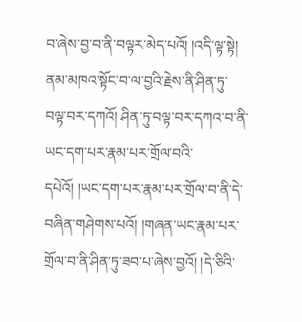བ་ཞེས་བྱ་བ་ནི་བལྟར་མེད་པའོ། །འདི་ལྟ་སྟེ། ནམ་མཁའ་སྟོང་བ་ལ་བྱའི་རྗེས་ནི་ཤིན་ཏུ་བལྟ་བར་དཀའོ། ཤིན་ཏུ་བལྟ་བར་དཀའ་བ་ནི་ཡང་དག་པར་རྣམ་པར་གྲོལ་བའི་དཔེའོ། །ཡང་དག་པར་རྣམ་པར་གྲོལ་བ་ནི་དེ་བཞིན་གཤེགས་པའོ། །གཞན་ཡང་རྣམ་པར་གྲོལ་བ་ནི་ཤིན་ཏུ་ཟབ་པ་ཞེས་བྱའོ། །དེ་ཅིའི་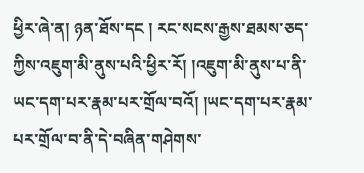ཕྱིར་ཞེ་ན། ཉན་ཐོས་དང ། རང་སངས་རྒྱས་ཐམས་ཅད་ཀྱིས་འཇུག་མི་ནུས་པའི་ཕྱིར་རོ། །འཇུག་མི་ནུས་པ་ནི་ཡང་དག་པར་རྣམ་པར་གྲོལ་བའོ། །ཡང་དག་པར་རྣམ་པར་གྲོལ་བ་ནི་དེ་བཞིན་གཤེགས་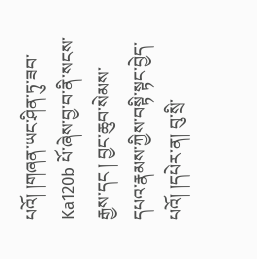པའོ། །གཞན་ཡང་ཤིན་ཏུ་ཟབ་ Ka120b པོ་ཞེས་བྱ་བ་ནི་སངས་རྒྱས་དང ། བྱང་ཆུབ་སེམས་དཔའ་རྣམས་ཀྱིས་བསྟི་སྟང་བྱེད་པའོ། །དཔེར་ན། བུ་སྲི་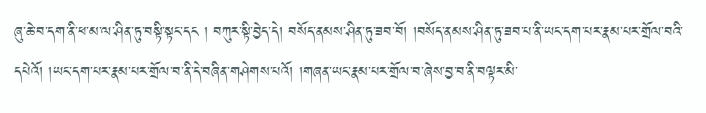ཞུ་ཆེ་བ་དག་ནི་ཕ་མ་ལ་ཤིན་ཏུ་བསྟི་སྟང་དང ། བཀུར་སྟི་བྱེད་དེ། བསོད་ནམས་ཤིན་ཏུ་ཟབ་བོ། །བསོད་ནམས་ཤིན་ཏུ་ཟབ་པ་ནི་ཡང་དག་པར་རྣམ་པར་གྲོལ་བའི་དཔེའོ། །ཡང་དག་པར་རྣམ་པར་གྲོལ་བ་ནི་དེ་བཞིན་གཤེགས་པའོ། །གཞན་ཡང་རྣམ་པར་གྲོལ་བ་ཞེས་བྱ་བ་ནི་བལྟར་མི་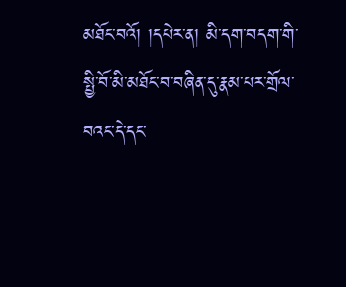མཐོང་བའོ། །དཔེར་ན། མི་དག་བདག་གི་སྤྱི་བོ་མི་མཐོང་བ་བཞིན་དུ་རྣམ་པར་གྲོལ་བའང་དེ་དང་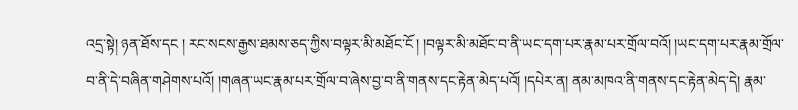འདྲ་སྟེ། ཉན་ཐོས་དང ། རང་སངས་རྒྱས་ཐམས་ཅད་ཀྱིས་བལྟར་མི་མཐོང་ངོ ། །བལྟར་མི་མཐོང་བ་ནི་ཡང་དག་པར་རྣམ་པར་གྲོལ་བའོ། །ཡང་དག་པར་རྣམ་གྲོལ་བ་ནི་དེ་བཞིན་གཤེགས་པའོ། །གཞན་ཡང་རྣམ་པར་གྲོལ་བ་ཞེས་བྱ་བ་ནི་གནས་དང་རྟེན་མེད་པའོ། །དཔེར་ན། ནམ་མཁའ་ནི་གནས་དང་རྟེན་མེད་དེ། རྣམ་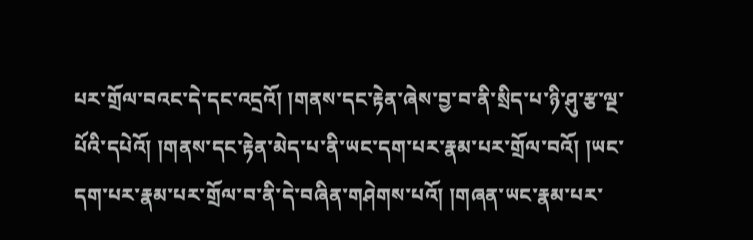པར་གྲོལ་བའང་དེ་དང་འདྲའོ། །གནས་དང་རྟེན་ཞེས་བྱ་བ་ནི་སྲིད་པ་ཉི་ཤུ་རྩ་ལྔ་པོའི་དཔེའོ། །གནས་དང་རྟེན་མེད་པ་ནི་ཡང་དག་པར་རྣམ་པར་གྲོལ་བའོ། །ཡང་དག་པར་རྣམ་པར་གྲོལ་བ་ནི་དེ་བཞིན་གཤེགས་པའོ། །གཞན་ཡང་རྣམ་པར་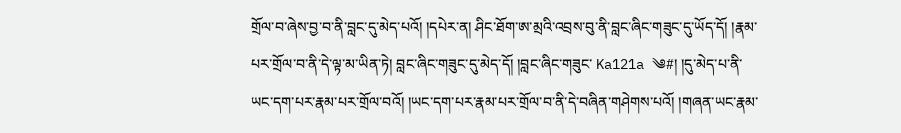གྲོལ་བ་ཞེས་བྱ་བ་ནི་བླང་དུ་མེད་པའོ། །དཔེར་ན། ཤིང་ཐོག་ཨ་མྲའི་འབྲས་བུ་ནི་བླང་ཞིང་གཟུང་དུ་ཡོད་དོ། །རྣམ་པར་གྲོལ་བ་ནི་དེ་ལྟ་མ་ཡིན་ཏེ། བླང་ཞིང་གཟུང་དུ་མེད་དོ། །བླང་ཞིང་གཟུང་ Ka121a ༄#། །དུ་མེད་པ་ནི་ཡང་དག་པར་རྣམ་པར་གྲོལ་བའོ། །ཡང་དག་པར་རྣམ་པར་གྲོལ་བ་ནི་དེ་བཞིན་གཤེགས་པའོ། །གཞན་ཡང་རྣམ་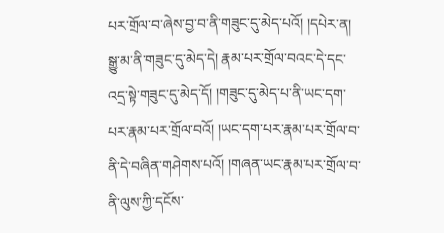པར་གྲོལ་བ་ཞེས་བྱ་བ་ནི་གཟུང་དུ་མེད་པའོ། །དཔེར་ན། སྒྱུ་མ་ནི་གཟུང་དུ་མེད་དེ། རྣམ་པར་གྲོལ་བའང་དེ་དང་འདྲ་སྟེ་གཟུང་དུ་མེད་དོ། །གཟུང་དུ་མེད་པ་ནི་ཡང་དག་པར་རྣམ་པར་གྲོལ་བའོ། །ཡང་དག་པར་རྣམ་པར་གྲོལ་བ་ནི་དེ་བཞིན་གཤེགས་པའོ། །གཞན་ཡང་རྣམ་པར་གྲོལ་བ་ནི་ལུས་ཀྱི་དངོས་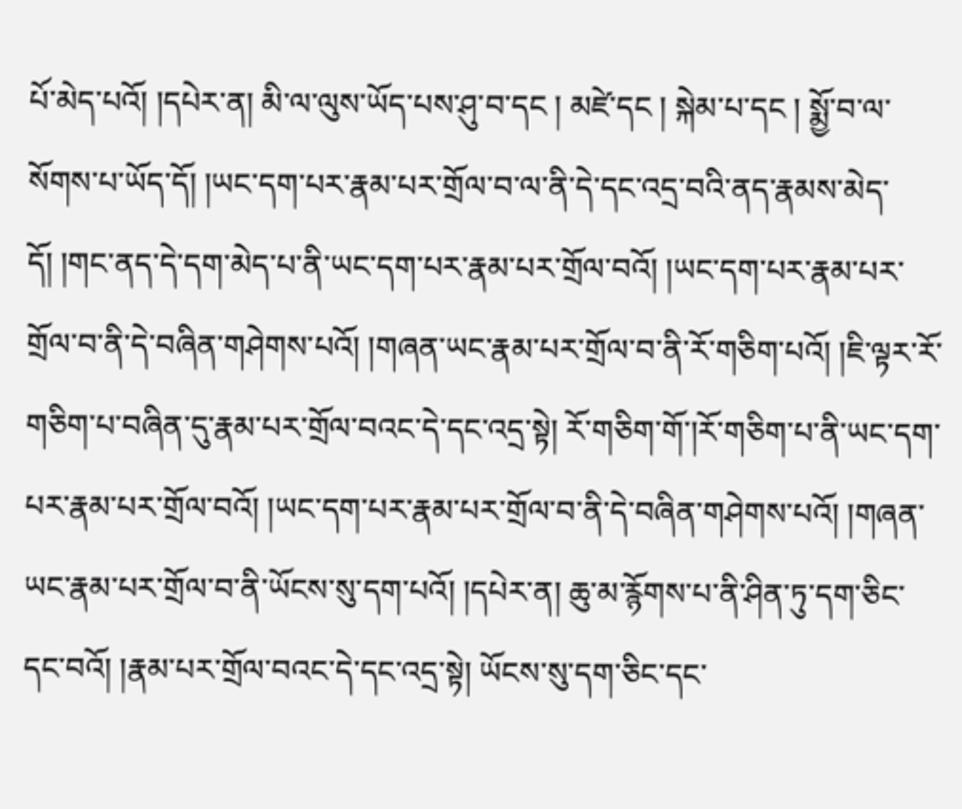པོ་མེད་པའོ། །དཔེར་ན། མི་ལ་ལུས་ཡོད་པས་ཤུ་བ་དང ། མཛེ་དང ། སྐེམ་པ་དང ། སྨྱོ་བ་ལ་སོགས་པ་ཡོད་དོ། །ཡང་དག་པར་རྣམ་པར་གྲོལ་བ་ལ་ནི་དེ་དང་འདྲ་བའི་ནད་རྣམས་མེད་དོ། །གང་ནད་དེ་དག་མེད་པ་ནི་ཡང་དག་པར་རྣམ་པར་གྲོལ་བའོ། །ཡང་དག་པར་རྣམ་པར་གྲོལ་བ་ནི་དེ་བཞིན་གཤེགས་པའོ། །གཞན་ཡང་རྣམ་པར་གྲོལ་བ་ནི་རོ་གཅིག་པའོ། །ཇི་ལྟར་རོ་གཅིག་པ་བཞིན་དུ་རྣམ་པར་གྲོལ་བའང་དེ་དང་འདྲ་སྟེ། རོ་གཅིག་གོ་།རོ་གཅིག་པ་ནི་ཡང་དག་པར་རྣམ་པར་གྲོལ་བའོ། །ཡང་དག་པར་རྣམ་པར་གྲོལ་བ་ནི་དེ་བཞིན་གཤེགས་པའོ། །གཞན་ཡང་རྣམ་པར་གྲོལ་བ་ནི་ཡོངས་སུ་དག་པའོ། །དཔེར་ན། ཆུ་མ་རྙོགས་པ་ནི་ཤིན་ཏུ་དག་ཅིང་དང་བའོ། །རྣམ་པར་གྲོལ་བའང་དེ་དང་འདྲ་སྟེ། ཡོངས་སུ་དག་ཅིང་དང་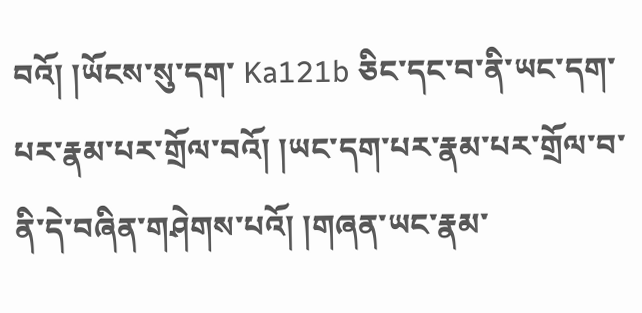བའོ། །ཡོངས་སུ་དག་ Ka121b ཅིང་དང་བ་ནི་ཡང་དག་པར་རྣམ་པར་གྲོལ་བའོ། །ཡང་དག་པར་རྣམ་པར་གྲོལ་བ་ནི་དེ་བཞིན་གཤེགས་པའོ། །གཞན་ཡང་རྣམ་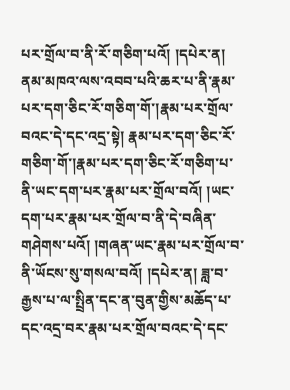པར་གྲོལ་བ་ནི་རོ་གཅིག་པའོ། །དཔེར་ན། ནམ་མཁའ་ལས་འབབ་པའི་ཆར་པ་ནི་རྣམ་པར་དག་ཅིང་རོ་གཅིག་གོ་།རྣམ་པར་གྲོལ་བའང་དེ་དང་འདྲ་སྟེ། རྣམ་པར་དག་ཅིང་རོ་གཅིག་གོ་།རྣམ་པར་དག་ཅིང་རོ་གཅིག་པ་ནི་ཡང་དག་པར་རྣམ་པར་གྲོལ་བའོ། །ཡང་དག་པར་རྣམ་པར་གྲོལ་བ་ནི་དེ་བཞིན་གཤེགས་པའོ། །གཞན་ཡང་རྣམ་པར་གྲོལ་བ་ནི་ཡོངས་སུ་གསལ་བའོ། །དཔེར་ན། ཟླ་བ་རྒྱས་པ་ལ་སྤྲིན་དང་ན་བུན་གྱིས་མཆོད་པ་དང་འདྲ་བར་རྣམ་པར་གྲོལ་བའང་དེ་དང་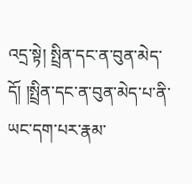འདྲ་སྟེ། སྤྲིན་དང་ན་བུན་མེད་དོ། །སྤྲིན་དང་ན་བུན་མེད་པ་ནི་ཡང་དག་པར་རྣམ་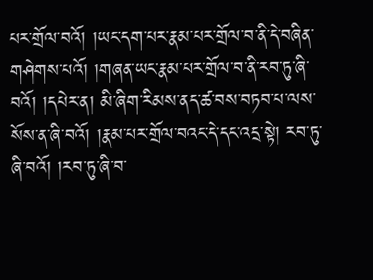པར་གྲོལ་བའོ། །ཡང་དག་པར་རྣམ་པར་གྲོལ་བ་ནི་དེ་བཞིན་གཤེགས་པའོ། །གཞན་ཡང་རྣམ་པར་གྲོལ་བ་ནི་རབ་ཏུ་ཞི་བའོ། །དཔེར་ན། མི་ཞིག་རིམས་ནད་ཚ་བས་བཏབ་པ་ལས་སོས་ན་ཞི་བའོ། །རྣམ་པར་གྲོལ་བའང་དེ་དང་འདྲ་སྟེ། རབ་ཏུ་ཞི་བའོ། །རབ་ཏུ་ཞི་བ་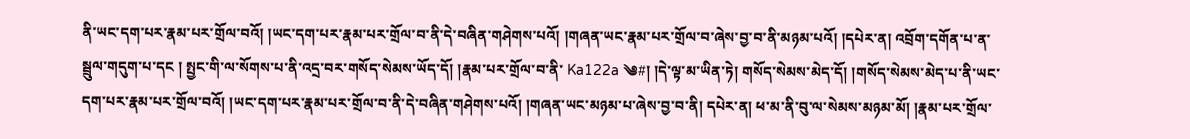ནི་ཡང་དག་པར་རྣམ་པར་གྲོལ་བའོ། །ཡང་དག་པར་རྣམ་པར་གྲོལ་བ་ནི་དེ་བཞིན་གཤེགས་པའོ། །གཞན་ཡང་རྣམ་པར་གྲོལ་བ་ཞེས་བྱ་བ་ནི་མཉམ་པའོ། །དཔེར་ན། འབྲོག་དགོན་པ་ན་སྦྲུལ་གདུག་པ་དང ། སྤྱང་གི་ལ་སོགས་པ་ནི་འདྲ་བར་གསོད་སེམས་ཡོད་དོ། །རྣམ་པར་གྲོལ་བ་ནི་ Ka122a ༄#། །དེ་ལྟ་མ་ཡིན་ཏེ། གསོད་སེམས་མེད་དོ། །གསོད་སེམས་མེད་པ་ནི་ཡང་དག་པར་རྣམ་པར་གྲོལ་བའོ། །ཡང་དག་པར་རྣམ་པར་གྲོལ་བ་ནི་དེ་བཞིན་གཤེགས་པའོ། །གཞན་ཡང་མཉམ་པ་ཞེས་བྱ་བ་ནི། དཔེར་ན། ཕ་མ་ནི་བུ་ལ་སེམས་མཉམ་མོ། །རྣམ་པར་གྲོལ་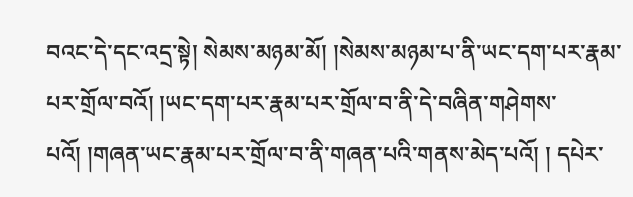བའང་དེ་དང་འདྲ་སྟེ། སེམས་མཉམ་མོ། །སེམས་མཉམ་པ་ནི་ཡང་དག་པར་རྣམ་པར་གྲོལ་བའོ། །ཡང་དག་པར་རྣམ་པར་གྲོལ་བ་ནི་དེ་བཞིན་གཤེགས་པའོ། །གཞན་ཡང་རྣམ་པར་གྲོལ་བ་ནི་གཞན་པའི་གནས་མེད་པའོ། ། དཔེར་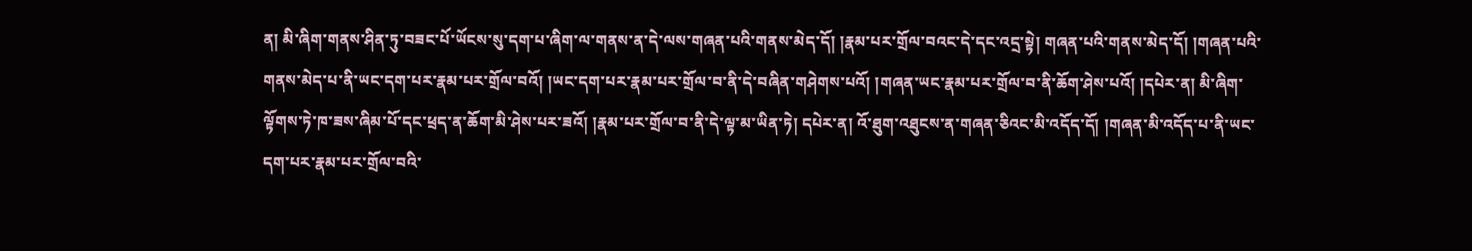ན། མི་ཞིག་གནས་ཤིན་ཏུ་བཟང་པོ་ཡོངས་སུ་དག་པ་ཞིག་ལ་གནས་ན་དེ་ལས་གཞན་པའི་གནས་མེད་དོ། །རྣམ་པར་གྲོལ་བའང་དེ་དང་འདྲ་སྟེ། གཞན་པའི་གནས་མེད་དོ། །གཞན་པའི་གནས་མེད་པ་ནི་ཡང་དག་པར་རྣམ་པར་གྲོལ་བའོ། །ཡང་དག་པར་རྣམ་པར་གྲོལ་བ་ནི་དེ་བཞིན་གཤེགས་པའོ། །གཞན་ཡང་རྣམ་པར་གྲོལ་བ་ནི་ཆོག་ཤེས་པའོ། །དཔེར་ན། མི་ཞིག་ལྟོགས་ཏེ་ཁ་ཟས་ཞིམ་པོ་དང་ཕྲད་ན་ཆོག་མི་ཤེས་པར་ཟའོ། །རྣམ་པར་གྲོལ་བ་ནི་དེ་ལྟ་མ་ཡིན་ཏེ། དཔེར་ན། འོ་ཐུག་འཐུངས་ན་གཞན་ཅིའང་མི་འདོད་དོ། །གཞན་མི་འདོད་པ་ནི་ཡང་དག་པར་རྣམ་པར་གྲོལ་བའི་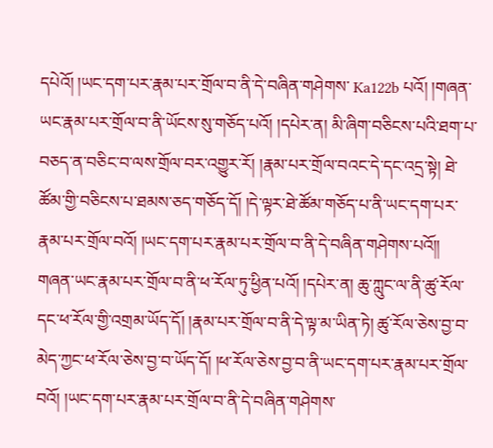དཔེའོ། །ཡང་དག་པར་རྣམ་པར་གྲོལ་བ་ནི་དེ་བཞིན་གཤེགས་ Ka122b པའོ། །གཞན་ཡང་རྣམ་པར་གྲོལ་བ་ནི་ཡོངས་སུ་གཅོད་པའོ། །དཔེར་ན། མི་ཞིག་བཅིངས་པའི་ཐག་པ་བཅད་ན་བཅིང་བ་ལས་གྲོལ་བར་འགྱུར་རོ། །རྣམ་པར་གྲོལ་བའང་དེ་དང་འདྲ་སྟེ། ཐེ་ཚོམ་གྱི་བཅིངས་པ་ཐམས་ཅད་གཅོད་དོ། །དེ་ལྟར་ཐེ་ཚོམ་གཅོད་པ་ནི་ཡང་དག་པར་རྣམ་པར་གྲོལ་བའོ། །ཡང་དག་པར་རྣམ་པར་གྲོལ་བ་ནི་དེ་བཞིན་གཤེགས་པའོ།། གཞན་ཡང་རྣམ་པར་གྲོལ་བ་ནི་ཕ་རོལ་ཏུ་ཕྱིན་པའོ། །དཔེར་ན། ཆུ་ཀླུང་ལ་ནི་ཚུ་རོལ་དང་ཕ་རོལ་གྱི་འགྲམ་ཡོད་དོ། །རྣམ་པར་གྲོལ་བ་ནི་དེ་ལྟ་མ་ཡིན་ཏེ། ཚུ་རོལ་ཅེས་བྱ་བ་མེད་ཀྱང་ཕ་རོལ་ཅེས་བྱ་བ་ཡོད་དོ། །ཕ་རོལ་ཅེས་བྱ་བ་ནི་ཡང་དག་པར་རྣམ་པར་གྲོལ་བའོ། །ཡང་དག་པར་རྣམ་པར་གྲོལ་བ་ནི་དེ་བཞིན་གཤེགས་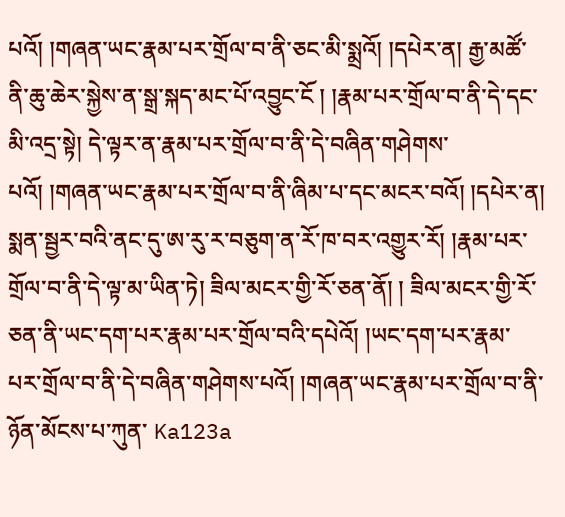པའོ། །གཞན་ཡང་རྣམ་པར་གྲོལ་བ་ནི་ཅང་མི་སྨྲའོ། །དཔེར་ན། རྒྱ་མཚོ་ནི་ཆུ་ཆེར་སྐྱེས་ན་སྒྲ་སྐད་མང་པོ་འབྱུང་ངོ ། །རྣམ་པར་གྲོལ་བ་ནི་དེ་དང་མི་འདྲ་སྟེ། དེ་ལྟར་ན་རྣམ་པར་གྲོལ་བ་ནི་དེ་བཞིན་གཤེགས་པའོ། །གཞན་ཡང་རྣམ་པར་གྲོལ་བ་ནི་ཞིམ་པ་དང་མངར་བའོ། །དཔེར་ན། སྨན་སྦྱར་བའི་ནང་དུ་ཨ་རུ་ར་བཅུག་ན་རོ་ཁ་བར་འགྱུར་རོ། །རྣམ་པར་གྲོལ་བ་ནི་དེ་ལྟ་མ་ཡིན་ཏེ། ཟིལ་མངར་གྱི་རོ་ཅན་ནོ། ། ཟིལ་མངར་གྱི་རོ་ཅན་ནི་ཡང་དག་པར་རྣམ་པར་གྲོལ་བའི་དཔེའོ། །ཡང་དག་པར་རྣམ་པར་གྲོལ་བ་ནི་དེ་བཞིན་གཤེགས་པའོ། །གཞན་ཡང་རྣམ་པར་གྲོལ་བ་ནི་ཉོན་མོངས་པ་ཀུན་ Ka123a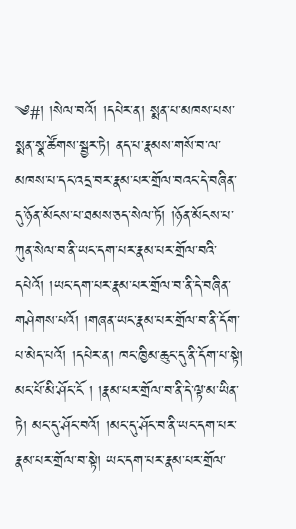༄#། །སེལ་བའོ། །དཔེར་ན། སྨན་པ་མཁས་པས་སྨན་སྣ་ཚོགས་སྦྱར་ཏེ། ནད་པ་རྣམས་གསོ་བ་ལ་མཁས་པ་དང་འདྲ་བར་རྣམ་པར་གྲོལ་བའང་དེ་བཞིན་དུ་ཉོན་མོངས་པ་ཐམས་ཅད་སེལ་ཏོ། །ཉོན་མོངས་པ་ཀུན་སེལ་བ་ནི་ཡང་དག་པར་རྣམ་པར་གྲོལ་བའི་དཔེའོ། །ཡང་དག་པར་རྣམ་པར་གྲོལ་བ་ནི་དེ་བཞིན་གཤེགས་པའོ། །གཞན་ཡང་རྣམ་པར་གྲོལ་བ་ནི་དོག་པ་མེད་པའོ། །དཔེར་ན། ཁང་ཁྱིམ་ཆུང་དུ་ནི་དོག་པ་སྟེ། མང་པོ་མི་ཤོང་ངོ ། །རྣམ་པར་གྲོལ་བ་ནི་དེ་ལྟ་མ་ཡིན་ཏེ། མང་དུ་ཤོང་བའོ། །མང་དུ་ཤོང་བ་ནི་ཡང་དག་པར་རྣམ་པར་གྲོལ་བ་སྟེ། ཡང་དག་པར་རྣམ་པར་གྲོལ་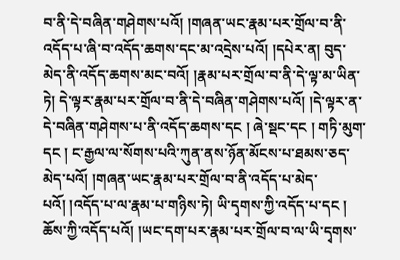བ་ནི་དེ་བཞིན་གཤེགས་པའོ། །གཞན་ཡང་རྣམ་པར་གྲོལ་བ་ནི་འདོད་པ་ཞི་བ་འདོད་ཆགས་དང་མ་འདྲེས་པའོ། །དཔེར་ན། བུད་མེད་ནི་འདོད་ཆགས་མང་བའོ། །རྣམ་པར་གྲོལ་བ་ནི་དེ་ལྟ་མ་ཡིན་ཏེ། དེ་ལྟར་རྣམ་པར་གྲོལ་བ་ནི་དེ་བཞིན་གཤེགས་པའོ། །དེ་ལྟར་ན་དེ་བཞིན་གཤེགས་པ་ནི་འདོད་ཆགས་དང ། ཞེ་སྡང་དང ། གཏི་མུག་དང ། ང་རྒྱལ་ལ་སོགས་པའི་ཀུན་ནས་ཉོན་མོངས་པ་ཐམས་ཅད་མེད་པའོ། །གཞན་ཡང་རྣམ་པར་གྲོལ་བ་ནི་འདོད་པ་མེད་པའོ། །འདོད་པ་ལ་རྣམ་པ་གཉིས་ཏེ། ཡི་དྭགས་ཀྱི་འདོད་པ་དང ། ཆོས་ཀྱི་འདོད་པའོ། །ཡང་དག་པར་རྣམ་པར་གྲོལ་བ་ལ་ཡི་དྭགས་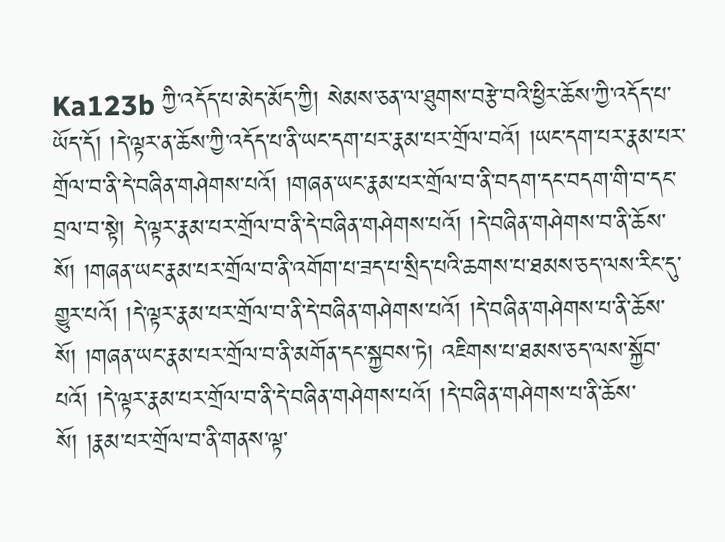Ka123b ཀྱི་འདོད་པ་མེད་མོད་ཀྱི། སེམས་ཅན་ལ་ཐུགས་བརྩེ་བའི་ཕྱིར་ཆོས་ཀྱི་འདོད་པ་ཡོད་དོ། །དེ་ལྟར་ན་ཆོས་ཀྱི་འདོད་པ་ནི་ཡང་དག་པར་རྣམ་པར་གྲོལ་བའོ། །ཡང་དག་པར་རྣམ་པར་གྲོལ་བ་ནི་དེ་བཞིན་གཤེགས་པའོ། །གཞན་ཡང་རྣམ་པར་གྲོལ་བ་ནི་བདག་དང་བདག་གི་བ་དང་བྲལ་བ་སྟེ། དེ་ལྟར་རྣམ་པར་གྲོལ་བ་ནི་དེ་བཞིན་གཤེགས་པའོ། །དེ་བཞིན་གཤེགས་བ་ནི་ཆོས་སོ། །གཞན་ཡང་རྣམ་པར་གྲོལ་བ་ནི་འགོག་པ་ཟད་པ་སྲིད་པའི་ཆགས་པ་ཐམས་ཅད་ལས་རིང་དུ་གྱུར་པའོ། །དེ་ལྟར་རྣམ་པར་གྲོལ་བ་ནི་དེ་བཞིན་གཤེགས་པའོ། །དེ་བཞིན་གཤེགས་པ་ནི་ཆོས་སོ། །གཞན་ཡང་རྣམ་པར་གྲོལ་བ་ནི་མགོན་དང་སྐྱབས་ཏེ། འཇིགས་པ་ཐམས་ཅད་ལས་སྐྱོབ་པའོ། །དེ་ལྟར་རྣམ་པར་གྲོལ་བ་ནི་དེ་བཞིན་གཤེགས་པའོ། །དེ་བཞིན་གཤེགས་པ་ནི་ཆོས་སོ། །རྣམ་པར་གྲོལ་བ་ནི་གནས་ལྟ་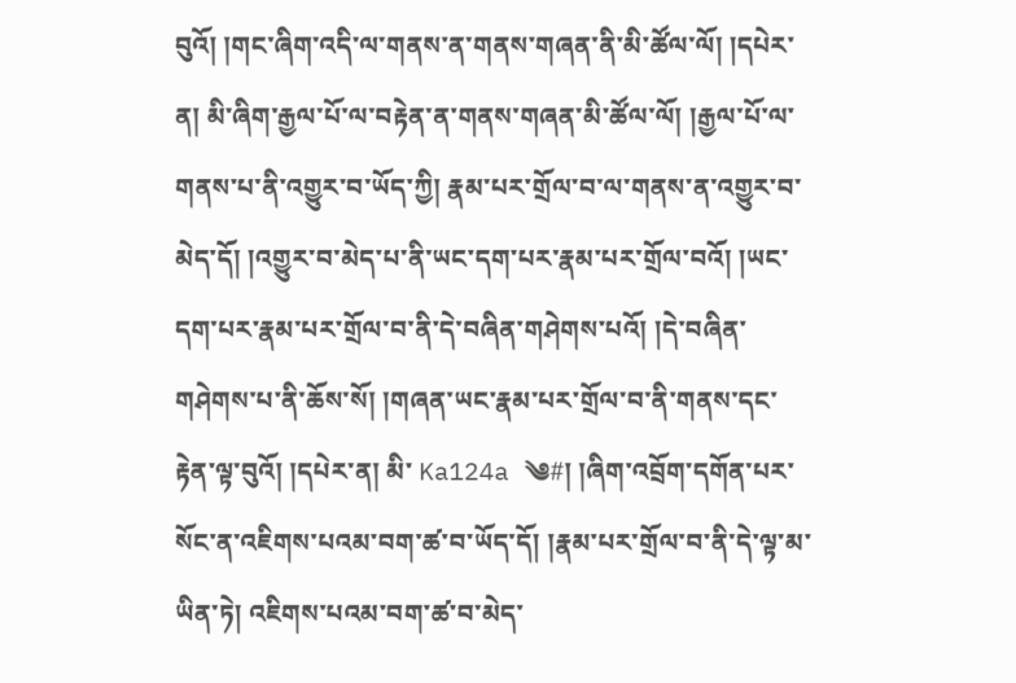བུའོ། །གང་ཞིག་འདི་ལ་གནས་ན་གནས་གཞན་ནི་མི་ཚོལ་ལོ། །དཔེར་ན། མི་ཞིག་རྒྱལ་པོ་ལ་བརྟེན་ན་གནས་གཞན་མི་ཚོལ་ལོ། །རྒྱལ་པོ་ལ་གནས་པ་ནི་འགྱུར་བ་ཡོད་ཀྱི། རྣམ་པར་གྲོལ་བ་ལ་གནས་ན་འགྱུར་བ་མེད་དོ། །འགྱུར་བ་མེད་པ་ནི་ཡང་དག་པར་རྣམ་པར་གྲོལ་བའོ། །ཡང་དག་པར་རྣམ་པར་གྲོལ་བ་ནི་དེ་བཞིན་གཤེགས་པའོ། །དེ་བཞིན་གཤེགས་པ་ནི་ཆོས་སོ། །གཞན་ཡང་རྣམ་པར་གྲོལ་བ་ནི་གནས་དང་རྟེན་ལྟ་བུའོ། །དཔེར་ན། མི་ Ka124a ༄#། །ཞིག་འབྲོག་དགོན་པར་སོང་ན་འཇིགས་པའམ་བག་ཚ་བ་ཡོད་དོ། །རྣམ་པར་གྲོལ་བ་ནི་དེ་ལྟ་མ་ཡིན་ཏེ། འཇིགས་པའམ་བག་ཚ་བ་མེད་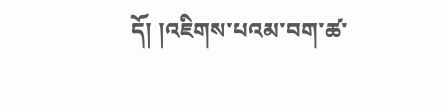དོ། །འཇིགས་པའམ་བག་ཚ་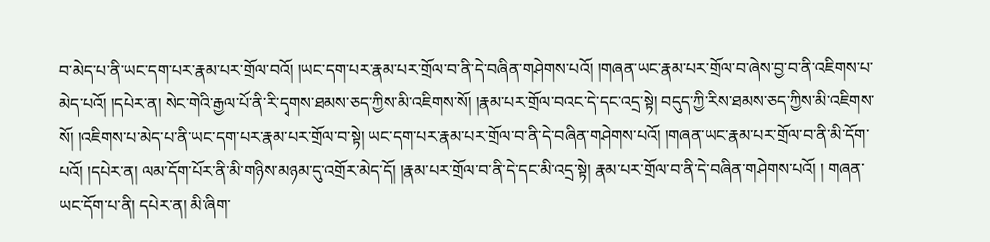བ་མེད་པ་ནི་ཡང་དག་པར་རྣམ་པར་གྲོལ་བའོ། །ཡང་དག་པར་རྣམ་པར་གྲོལ་བ་ནི་དེ་བཞིན་གཤེགས་པའོ། །གཞན་ཡང་རྣམ་པར་གྲོལ་བ་ཞེས་བྱ་བ་ནི་འཇིགས་པ་མེད་པའོ། །དཔེར་ན། སེང་གེའི་རྒྱལ་པོ་ནི་རི་དྭགས་ཐམས་ཅད་ཀྱིས་མི་འཇིགས་སོ། །རྣམ་པར་གྲོལ་བའང་དེ་དང་འདྲ་སྟེ། བདུད་ཀྱི་རིས་ཐམས་ཅད་ཀྱིས་མི་འཇིགས་སོ། །འཇིགས་པ་མེད་པ་ནི་ཡང་དག་པར་རྣམ་པར་གྲོལ་བ་སྟེ། ཡང་དག་པར་རྣམ་པར་གྲོལ་བ་ནི་དེ་བཞིན་གཤེགས་པའོ། །གཞན་ཡང་རྣམ་པར་གྲོལ་བ་ནི་མི་དོག་པའོ། །དཔེར་ན། ལམ་དོག་པོར་ནི་མི་གཉིས་མཉམ་དུ་འགྲོར་མེད་དོ། །རྣམ་པར་གྲོལ་བ་ནི་དེ་དང་མི་འདྲ་སྟེ། རྣམ་པར་གྲོལ་བ་ནི་དེ་བཞིན་གཤེགས་པའོ། ། གཞན་ཡང་དོག་པ་ནི། དཔེར་ན། མི་ཞིག་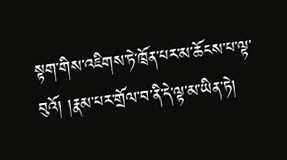སྟག་གིས་འཇིགས་ཏེ་ཁྲོན་པར་མ་ཆོངས་པ་ལྟ་བུའོ། །རྣམ་པར་གྲོལ་བ་ནི་དེ་ལྟ་མ་ཡིན་ཏེ།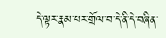དེ་ལྟར་རྣམ་པར་གྲོལ་བ་དེ་ནི་དེ་བཞིན་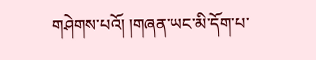གཤེགས་པའོ། །གཞན་ཡང་མི་དོག་པ་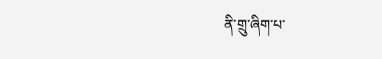ནི་གྲུ་ཞིག་པ་